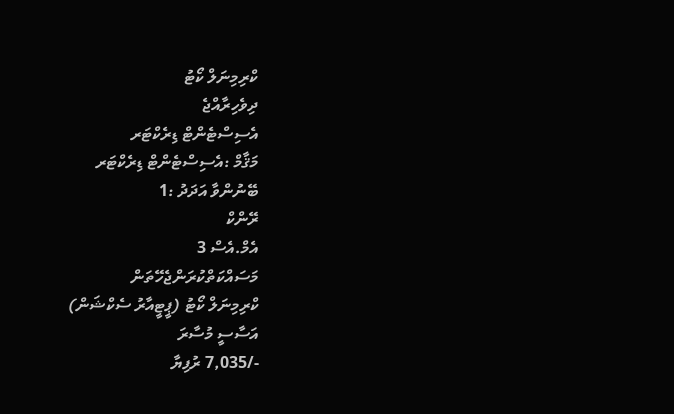ކްރިމިނަލް ކޯޓު
ދިވެހިރާއްޖެ
އެސިސްޓެންޓް ޑިރެކްޓަރ
މަޤާމް :އެސިސްޓެންޓް ޑިރެކްޓަރ
ބޭނުންވާ އަދަދު :1
ރޭންކް
އެމް.އެސް 3
މަސައްކަތްކުރަންޖެހޭތަން
ކްރިމިނަލް ކޯޓު (ޕީޓީއާރު ސެކްޝަން)
އަސާސީ މުސާރަ
-/7,035 ރުފިޔާ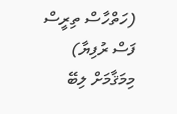(ހަތްހާސް ތިރީސް ފަސް ރުފިޔާ)
މިމަޤާމަށް ލިބޭ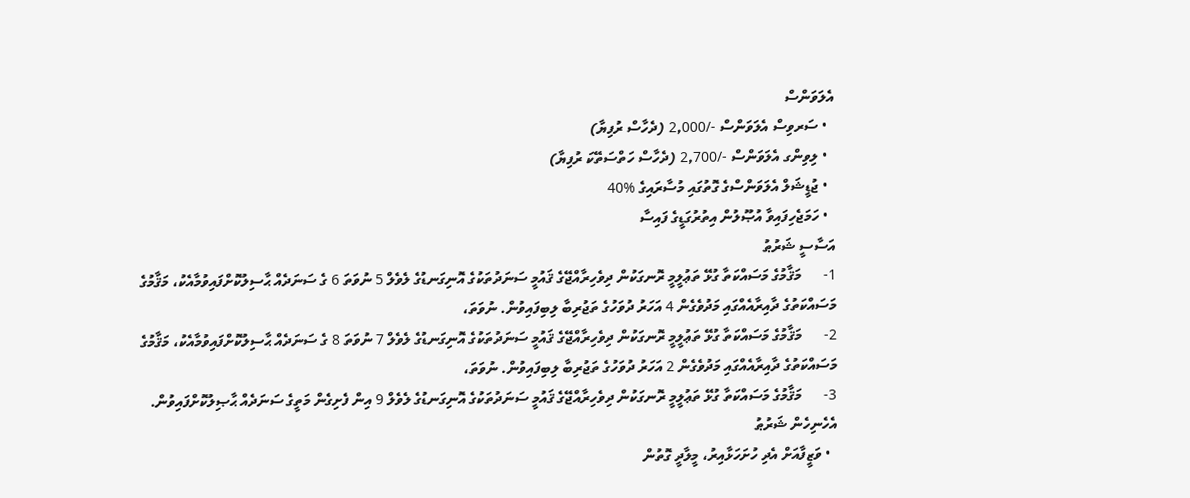އެލަވަންސް
  • ސަރވިސް އެލަވަންސް -/2,000 (ދެހާސް ރުފިޔާ)
  • ލިވިންގ އެލަވަންސް -/2,700 (ދެހާސް ހަތްސަތޭކަ ރުފިޔާ)
  • ޖުޑީޝަލް އެލަވަންސްގެ ގޮތުގައި މުސާރައިގެ %40
  • ހަމަޖެހިފައިވާ އުޞޫލުން އިތުރުގަޑީގެ ފައިސާ
އަސާސީ ޝަރުޠު
1-      މަޤާމުގެ މަސައްކަތާ ގުޅޭ ތަޢުލީމީ ރޮނގަކުން ދިވެހިރާއްޖޭގެ ޤައުމީ ސަނަދުތަކުގެ އޮނިގަނޑުގެ ލެވެލް 5 ނުވަތަ 6 ގެ ސަނަދެއް ޙާސިލުކޮށްފައިވުމާއެކު، މަޤާމުގެ މަސައްކަތުގެ ދާއިރާއެއްގައި މަދުވެގެން 4 އަހަރު ދުވަހުގެ ތަޖުރިބާ ލިބިފައިވުން. ނުވަތަ،
2-      މަޤާމުގެ މަސައްކަތާ ގުޅޭ ތަޢުލީމީ ރޮނގަކުން ދިވެހިރާއްޖޭގެ ޤައުމީ ސަނަދުތަކުގެ އޮނިގަނޑުގެ ލެވެލް 7 ނުވަތަ 8 ގެ ސަނަދެއް ޙާސިލުކޮށްފައިވުމާއެކު، މަޤާމުގެ މަސައްކަތުގެ ދާއިރާއެއްގައި މަދުވެގެން 2 އަހަރު ދުވަހުގެ ތަޖުރިބާ ލިބިފައިވުން. ނުވަތަ،
3-      މަޤާމުގެ މަސައްކަތާ ގުޅޭ ތަޢުލީމީ ރޮނގަކުން ދިވެހިރާއްޖޭގެ ޤައުމީ ސަނަދުތަކުގެ އޮނިގަނޑުގެ ލެވެލް 9 އިން ފެށިގެން މަތީގެ ސަނަދެއް ޙާޞިލުކޮށްފައިވުން.
އެހެނިހެން ޝަރުޠު
  • ވަޒީފާއަށް އެދި ހުށަހަޅާއިރު، މީލާދީ ގޮތުން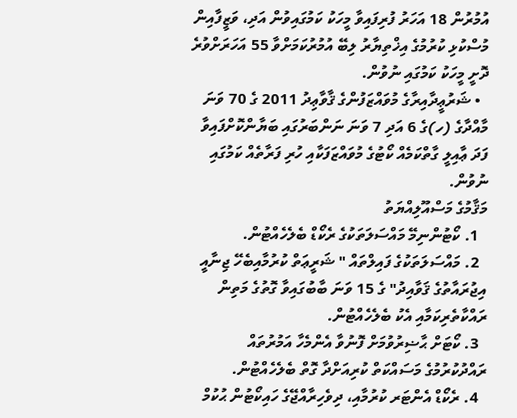އުމުރުން 18 އަހަރު ފުރިފައިވާ މީހަކު ކަމުގައިވުން އަދި، ވަޒީފާއިން މުސްކުޅި ކުރުމުގެ އިޚްތިޔާރު ލިބޭ އުމުރުކަމަށްވާ 55 އަހަރަށްވުރެ ދޮށީ މީހަކު ކަމުގައި ނުވުން.
  • ޝަރުޢީދާއިރާގެ މުވައްޒަފުންގެ ޤާވާޢިދު 2011 ގެ 70 ވަނަ މާއްދާގެ (ހ)ގެ 6 އަދި 7 ވަނަ ނަންބަރުގައި ބަޔާންކޮށްފައިވާ ފަދަ ޢާއިލީ ގާތްކަމެއް ކޯޓުގެ މުވައްޒަފަކާއި ހުރި ފަރާތެއް ކަމުގައި ނުވުން.
މަޤާމުގެ މަސްއޫލިއްޔަތު
  1. ކޯޓުންނިމޭ މައްސަލަތަކުގެ ރެކޯޑް ބެލެހެއްޓުން.
  2. މައްސަލަތަކުގެ ފައިލްތައް " ޝަރީޢަތް ކުރުމާއިބެހޭ ޖިނާއީ އިޖުރައާތުގެ ޤަވާއިދު" ގެ 15 ވަނަ ބާބުގައިވާ ގޮތުގެ މަތިން ރައްކާތެރިކަމާއި އެކު ބެލެހެއްޓުން.
  3. ކޯޓަށް ޙާޟިރުވުމަށް ފޮނުވާ އެންމެހާ އަމުރުތައް ރައްދުކުރުމުގެ މަސައްކަތް ކުރިއަށްދާ ގޮތް ބެލެހެއްޓުން.
  4. ރެކޯޑް އެންޓަރ ކުރުމާއި، ދިވެހިރާއްޖޭގެ ހައިކޯޓުން ޙުކުމް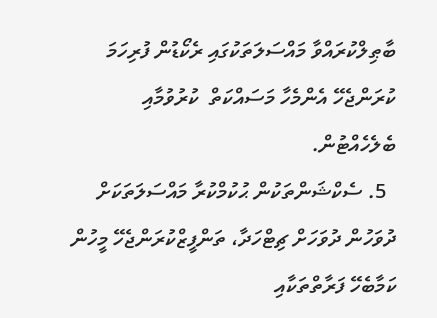ބާޠިލްކުރައްވާ މައްސަލަތަކުގައި ރެކޯޑުން ފުރިހަމަ ކުރަންޖެހޭ އެންމެހާ މަސައްކަތް  ކުރުވުމާއި ބެލެހެއްޓުން.
  5. ސެކްޝަންތަކުން ޙުކުމްކުރާ މައްސަލަތަކަށް ދުވަހުން ދުވަހަށް ޗިޓްހަދާ، ތަންފީޒްކުރަންޖެހޭ މީހުން ކަމާބެހޭ ފަރާތްތަކާއި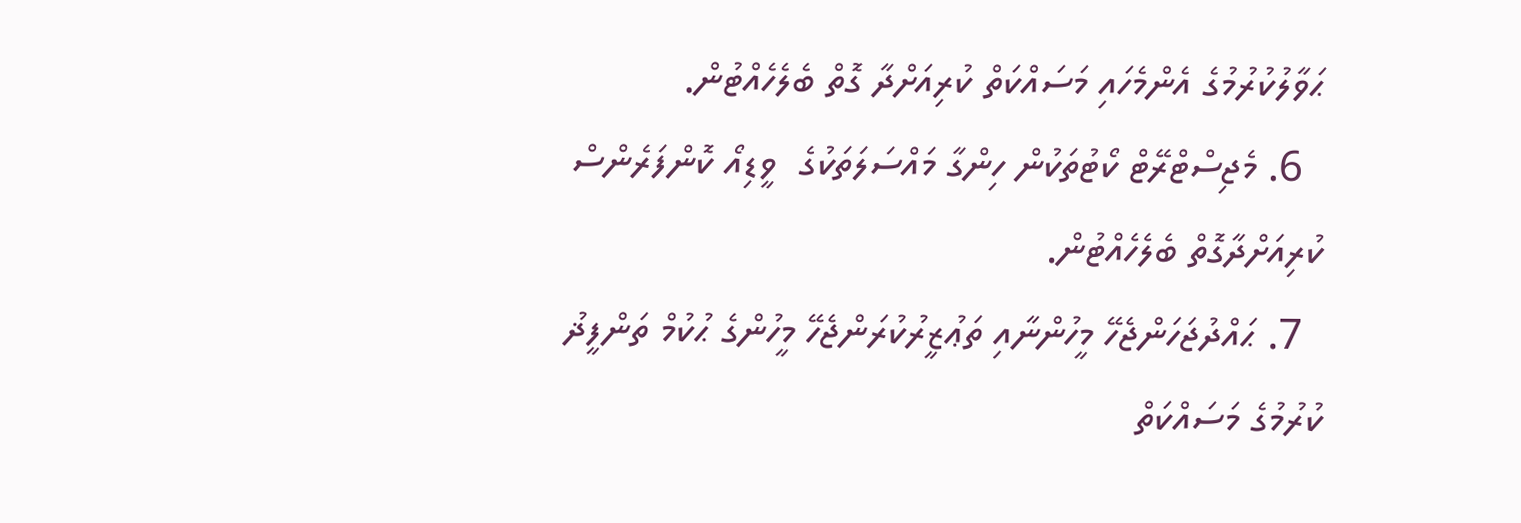ޙަވާލުކުރުމުގެ އެންމެހައި މަސައްކަތް ކުރިއަށްދާ ގޮތް ބެލެހެއްޓުން.
  6. މެޖިސްޓްރޭޓް ކޯޓުތަކުން ހިންގާ މައްސަލަތަކުގެ  ވީޑިއޯ ކޮންފަރެންސް ކުރިއަށްދާގޮތް ބެލެހެއްޓުން.
  7. ޙައްދުޖަހަންޖެހޭ މީހުންނާއި ތަޢުޒީރުކުރަންޖެހޭ މީހުންގެ ޙުކުމް ތަންފީޛު ކުރުމުގެ މަސައްކަތް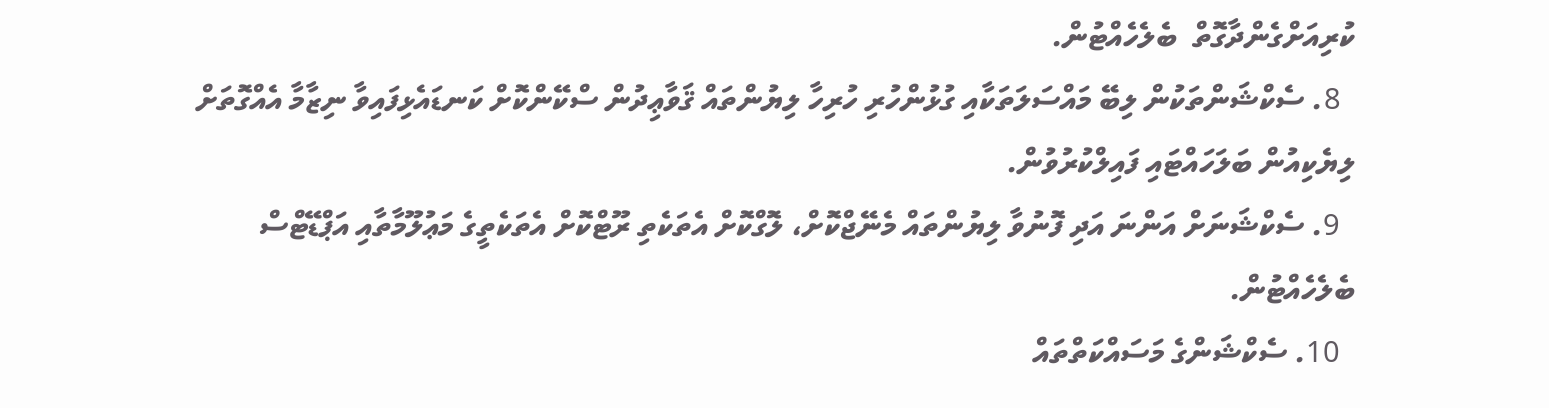ކުރިއަށްގެންދާގޮތް  ބެލެހެއްޓުން.
  8. ސެކްޝަންތަކުން ލިބޭ މައްސަލަތަކާއި ގުޅުންހުރި ހުރިހާ ލިޔުންތައް ޤަވާޢިދުން ސްކޭންކޮށް ކަނޑައެޅިފައިވާ ނިޒާމާ އެއްގޮތަށް ލިޔެކިއުން ބަލަހައްޓައި ފައިލްކުރުވުން.
  9. ސެކްޝަނަށް އަންނަ އަދި ފޮނުވާ ލިޔުންތައް މެނޭޖްކޮށް، ލޮގްކޮށް އެތަކެތި ރޫޓްކޮށް އެތަކެތީގެ މަޢުލޫމާތާއި އަޕްޑޭޓްސް ބެލެހެއްޓުން.
  10. ސެކްޝަންގެ މަސައްކަތްތައް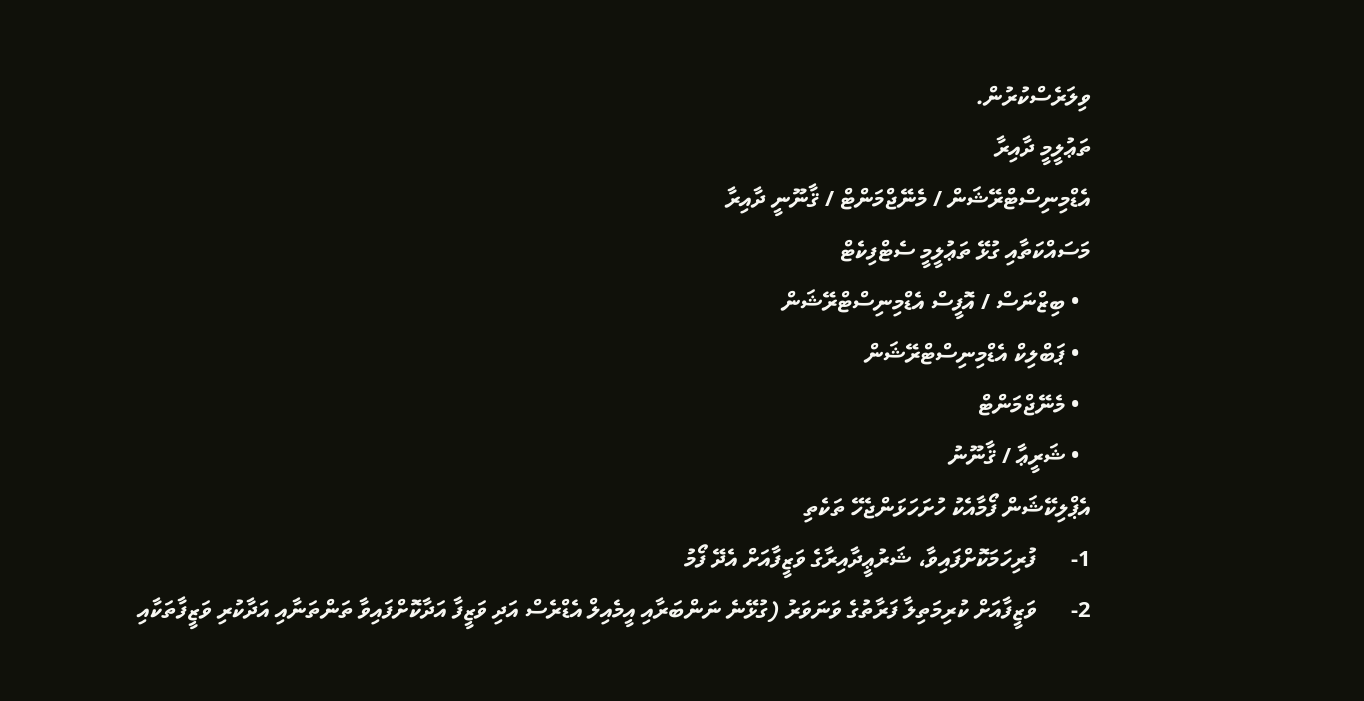ވިލަރެސްކުރުން.
ތަޢުލީމީ ދާއިރާ
އެޑްމިނިސްޓްރޭޝަން / މެނޭޖްމަންޓް / ޤާނޫނީ ދާއިރާ
މަސައްކަތާއި ގުޅޭ ތަޢުލީމީ ސެޓްފިކެޓް
  • ބިޒްނަސް / އޮފީސް އެޑްމިނިސްޓްރޭޝަން
  • ޕަބްލިކް އެޑްމިނިސްޓްރޭޝަން
  • މެނޭޖްމަންޓް
  • ޝަރީޢާ / ޤާނޫނު
އެޕްލިކޭޝަން ފޯމާއެކު ހުށަހަޅަންޖެހޭ ތަކެތި
1-      ފުރިހަމަކޮށްފައިވާ، ޝަރުޢީދާއިރާގެ ވަޒީފާއަށް އެދޭ ފޯމު
2-      ވަޒީފާއަށް ކުރިމަތިލާ ފަރާތުގެ ވަނަވަރު (ގުޅޭނެ ނަންބަރާއި އީމެއިލް އެޑްރެސް އަދި ވަޒީފާ އަދާކޮށްފައިވާ ތަންތަނާއި އަދާކުރި ވަޒީފާތަކާއި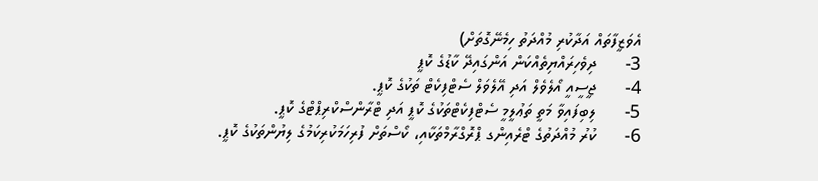އެވަޒީފާތައް އަދާކުރި މުއްދަތު ހިމެނޭގޮތަށް)
3-      ދިވެހިރައްޔިތެއްކަން އަންގައިދޭ ކާޑުގެ ކޮޕީ
4-      ޖީސީއީ އޯލެވެލް އަދި އޭލެވަލް ސެޓްފިކެޓް ތަކުގެ ކޮޕީ.
5-      ލިބިފައިވާ މަތީ ތަޢުލީމީ ސެޓްފިކެޓްތަކުގެ ކޮޕީ އަދި ޓްރާންސްކްރިޕްޓްގެ ކޮޕީ.
6-      ކުރު މުއްދަތުގެ ޓްރެއިންގ ޕްރޮގްރާމްތަކާއި، ކޯސްތަށް ފުރިހަމަކުރިކަމުގެ ލިޔުންތަކުގެ ކޮޕީ.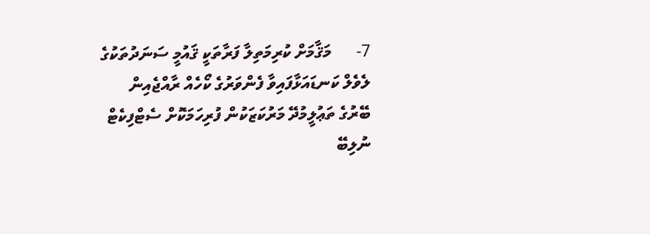7-      މަޤާމަށް ކުރިމަތިލާ ފަރާތަކީ ޤައުމީ ސަނަދުތަކުގެ ލެވެލް ކަނޑައަޅާފައިވާ ފެންވަރުގެ ކޯހެއް ރާއްޖެއިން ބޭރުގެ ތަޢުލީމުދޭ މަރުކަޒަކުން ފުރިހަމަކޮށް ސެޓްފިކެޓް ނުލިބޭ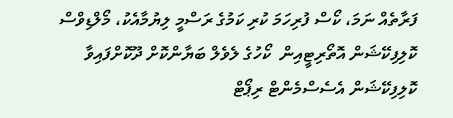ފަރާތެއް ނަމަ، ކޯސް ފުރިހަމަ ކުރި ކަމުގެ ރަސްމީ ލިޔުމާއެކު، މޯލްޑިވްސް ކޮލިފިކޭޝަން އޮތޯރިޓީއިން  ކޯހުގެ ލެވެލް ބަޔާންކޮށް ދޫކޮށްފައިވާ ކޮލިފިކޭޝަން އެސެސްމެންޓް ރިޕޯޓް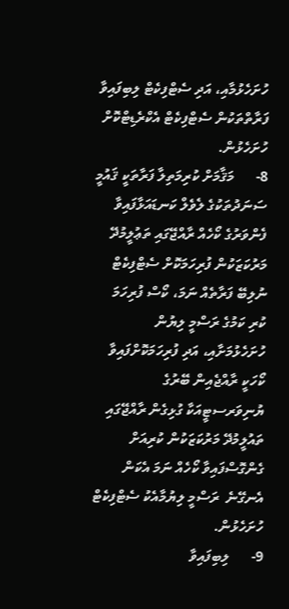ހުށަހެޅުމާއި، އަދި ސެޓްފިކެޓް ލިބިފައިވާ ފަރާތްތަކުން ސެޓްފިކެޓް އެކްރެޑިޓްކޮށް ހުށަހެޅުން.
8-      މަޤާމަށް ކުރިމަތިލާ ފަރާތަކީ ޤައުމީ ސަނަދުތަކުގެ ލެވެލް ކަނޑައަޅާފައިވާ ފެންވަރުގެ ކޯހެއް ރާއްޖޭގައި ތަޢުލީމުދޭ މަރުކަޒަކުން ފުރިހަމަކޮށް ސެޓްފިކެޓް ނުލިބޭ ފަރާތެއް ނަމަ، ކޯސް ފުރިހަމަ ކުރި ކަމުގެ ރަސްމީ ލިޔުން ހުށަހެޅުމަށާއި، އަދި ފުރިހަމަކޮށްފައިވާ ކޯހަކީ ރާއްޖެއިން ބޭރުގެ ޔުނިވަރސޓީއަކާ ގުޅިގެން ރާއްޖޭގައި ތައުލީމުދޭ މަރުކަޒަކުން ކުރިއަށް ގެންގޮސްފައިވާ ކޯހެއް ނަމަ އެކަން އެނގޭނެ  ރަސްމީ ލިޔުމާއެކު ސެޓްފިކެޓް ހުށަހެޅުން.
9-      ލިބިފައިވާ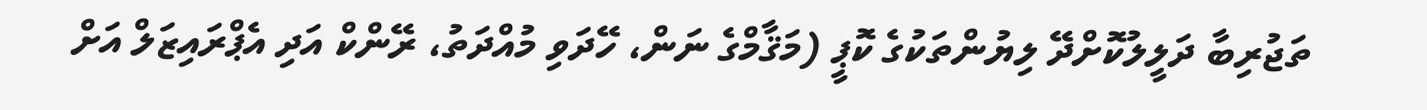ތަޖުރިބާ ދަލީލުކޮށްދޭ ލިޔުންތަކުގެ ކޮޕީ (މަޤާމްގެ ނަން، ހޭދަވި މުއްދަތު، ރޭންކް އަދި އެޕްރައިޒަލް އަށް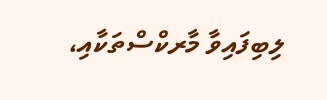ލިބިފައިވާ މާރކްސްތަކާއި،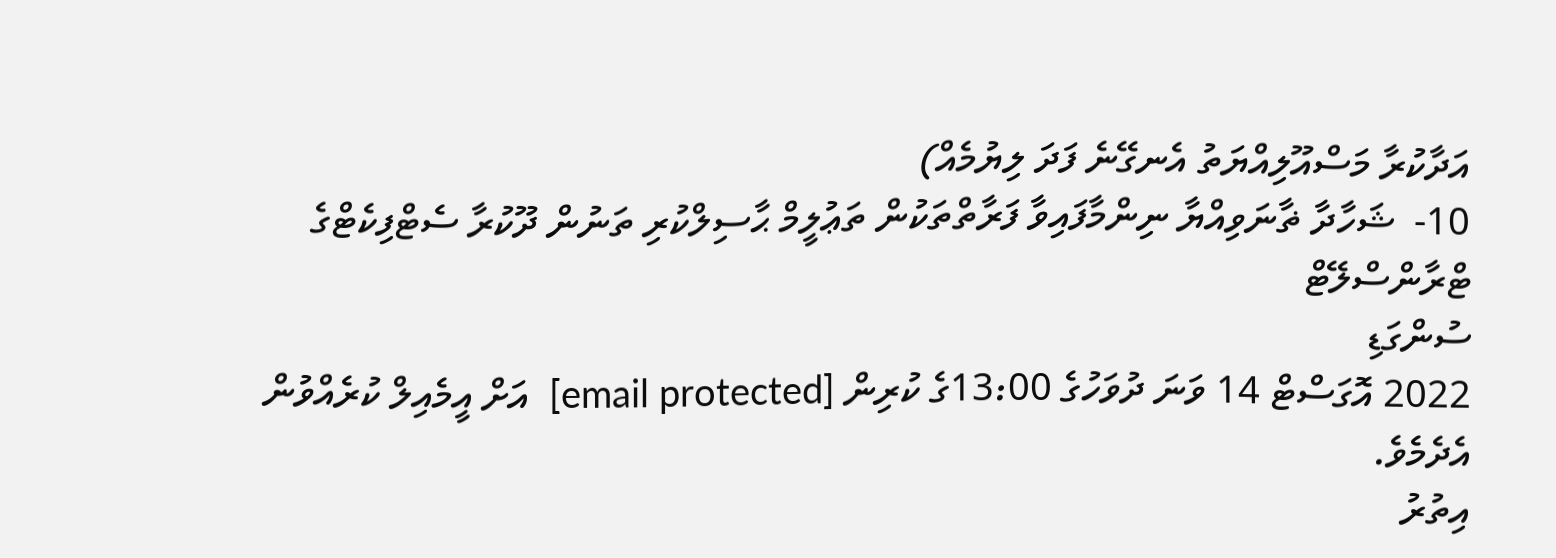އަދާކުރާ މަސްއޫލިއްޔަތު އެނގޭނެ ފަދަ ލިޔުމެއް)
10-  ޝަހާދާ ޡާނަވިއްޔާ ނިންމާފައިވާ ފަރާތްތަކުން ތަޢުލީމް ޙާސިލްކުރި ތަނުން ދޫކުރާ ސެޓްފިކެޓްގެ ޓްރާންސްލޭޓް
ސުންގަޑި
2022 އޮގަސްޓް 14 ވަނަ ދުވަހުގެ 13:00ގެ ކުރިން [email protected]  އަށް އީމެއިލް ކުރެއްވުން އެދެމެވެ.
އިތުރު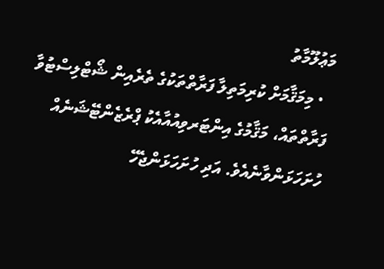މަޢުލޫމާތު
  • މިމަޤާމަށް ކުރިމަތިލާ ފަރާތްތަކުގެ ތެރެއިން ޝޯޓްލިސްޓުވާ ފަރާތްތައް، މަޤާމުގެ އިންޓަރވިއުއާއެކު ޕްރެޒެންޓޭޝަނެއް ހުށަހަޅަންވާނެއެވެ. އަދި ހުށަހަޅަންޖެހޭ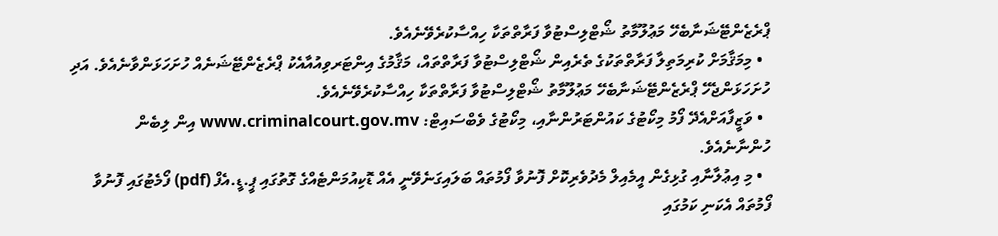ޕްރެޒެންޓޭޝަނާބެހޭ މަޢުލޫމާތު ޝޯޓްލިސްޓުވާ ފަރާތްތަކާ ހިއްސާކުރެވޭނެއެވެ.
  • މިމަޤާމަށް ކުރިމަތިލާ ފަރާތްތަކުގެ ތެރެއިން ޝޯޓްލިސްޓުވާ ފަރާތްތައް، މަޤާމުގެ އިންޓަރވިއުއާއެކު ޕްރެޒެންޓޭޝަނެއް ހުށަހަޅަންވާނެއެވެ. އަދި ހުށަހަޅަންޖެހޭ ޕްރެޒެންޓޭޝަނާބެހޭ މަޢުލޫމާތު ޝޯޓްލިސްޓުވާ ފަރާތްތަކާ ހިއްސާކުރެވޭނެއެވެ.
  • ވަޒީފާއަށްއެދޭ ފޯމު މިކޯޓުގެ ކައުންޓަރުންނާއި، މިކޯޓުގެ ވެބްސައިޓް: www.criminalcourt.gov.mv އިން ލިބެން ހުންނާނެއެވެ.
  • މި އިޢުލާނާއި ގުޅިގެން އީމެއިލް މެދުވެރިކޮށް ފޮނުވާ ފޯމުތައް ބަލައިގަނެވޭނީ އެއް ޑޮކިއުމަންޓެއްގެ ގޮތުގައި ޕީ.ޑީ.އެފް (pdf) ފޯމެޓުގައި ފޮނުވާ ފޯމުތައް އެކަނި ކަމުގައި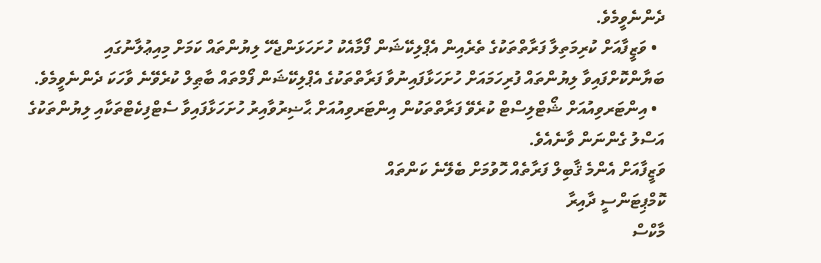ދެންނެވީމެވެ.
  • ވަޒީފާއަށް ކުރިމަތިލާ ފަރާތްތަކުގެ ތެރެއިން އެޕްލިކޭޝަން ފޯމާއެކު ހުށަހަޅަންޖެހޭ ލިޔުންތައް ކަމަށް މިއިޢުލާނުގައި ބަޔާންކޮށްފައިވާ ލިޔުންތައް ފުރިހަމައަށް ހުށަހަޅާފައިނުވާ ފަރާތްތަކުގެ އެޕްލިކޭޝަން ފޯމްތައް ބާޠިލް ކުރެވޭނެ ވާހަކަ ދެންނެވީމެވެ.
  • އިންޓަރވިއުއަށް ޝޯޓްލިސްޓް ކުރެވޭ ފަރާތްތަކުން އިންޓަރވިއުއަށް ޙާޟިރުވާއިރު ހުށަހަޅާފައިވާ ސެޓްފިކެޓްތަކާއި ލިޔުންތަކުގެ އަސްލު ގެންނަން ވާނެއެވެ.
ވަޒީފާއަށް އެންމެ ޤާބިލް ފަރާތެއް ހޮވުމަށް ބެލޭނެ ކަންތައް
ކޮމްޕިޓަންސީ ދާއިރާ
މާކްސް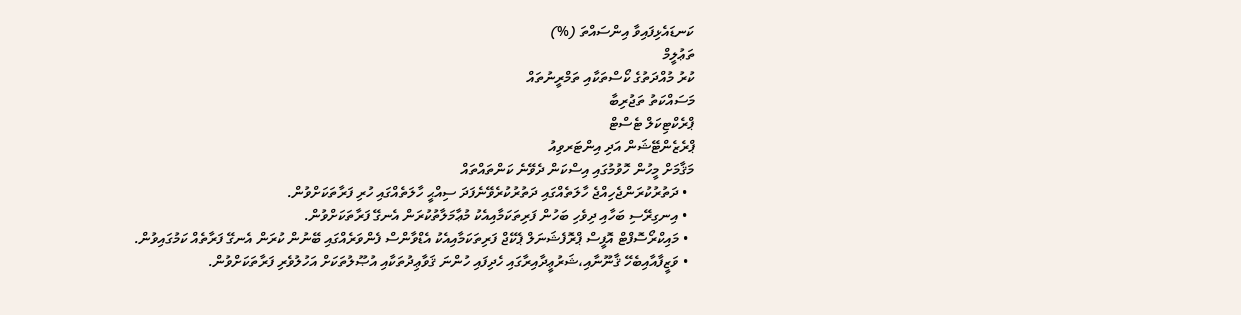ކަނޑައެޅިފައިވާ އިންސައްތަ (%)
ތަޢުލީމް
ކުރު މުއްދަތުގެ ކޯސްތަކާއި ތަމްރީނުތައް
މަސައްކަތު ތަޖުރިބާ
ޕްރެކްޓިކަލް ޓެސްޓް
ޕްރެޒެންޓޭޝަން އަދި އިންޓަރވިއު
މަޤާމަށް މީހުން ހޮވުމުގައި އިސްކަން ދެވޭނެ ކަންތައްތައް
  • ދަތުރުކުރަންޖެހިއްޖެ ހާލަތެއްގައި ދަތުރުކުރެވޭނެފަދަ ސިއްޙީ ހާލަތެއްގައި ހުރި ފަރާތަކަށްވުން.
  • އިނގިރޭސި ބަހާއި ދިވެހި ބަހުން ފަރިތަކަމާއިއެކު މުޢާމަލާތުކުރަން އެނގޭ ފަރާތަކަށްވުން.
  • މައިކްރޯސޮފްޓް އޮފީސް ޕްރޮފެޝަނަލް ޕެކޭޖް ފަރިތަކަމާއިއެކު އެޑްވާންސް ފެންވަރެއްގައި ބޭނުން ކުރަން އެނގޭ ފަރާތެއް ކަމުގައިވުން.
  • ވަޒީފާއާއިބެހޭ ޤާނޫނާއި،ޝަރުޢީދާއިރާގައި ހެދިފައި ހުންނަ ޤަވާޢިދުތަކާއި އުޞޫލުތަކަށް އަހުލުވެރި ފަރާތަކަށްވުން.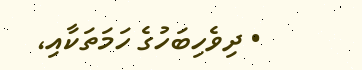• ދިވެހިބަހުގެ ހަމަތަކާއި،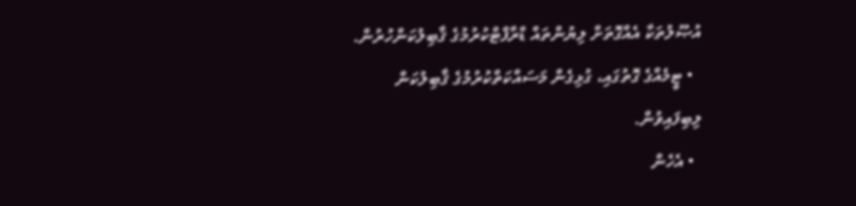އުޞޫލުތަކާ އެއްގޮތަށް ލިޔުންތައް ޑްރާފްޓްކުރުމުގެ ޤާބިލުކަންހުރުން.
  • ޓީމެއްގެ ގޮތުގައި، ގުޅިގެން މަސައްކަތްކުރުމުގެ ޤާބިލުކަން ލިބިފައިވުން.
  • އެހެން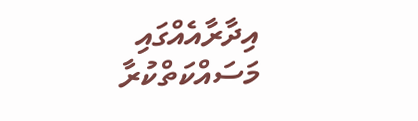އިދާރާއެއްގައި މަސައްކަތްކުރާ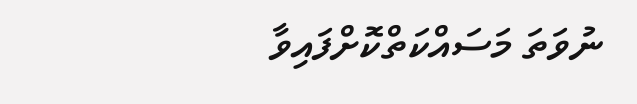ނުވަތަ މަސައްކަތްކޮށްފައިވާ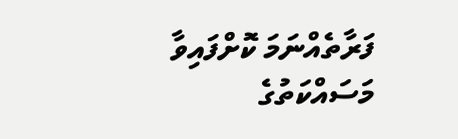ފަރާތެއްނަމަ ކޮށްފައިވާ މަސައްކަތުގެ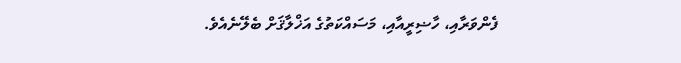ފެންވަރާއި، ހާޟިރީއާއި، މަސައްކަތުގެ އަޚްލާޤަށް ބެލޭނެއެވެ.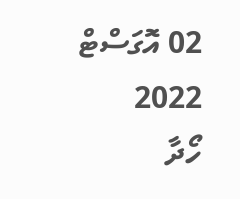02 އޮގަސްޓް 2022
ހޯދާ